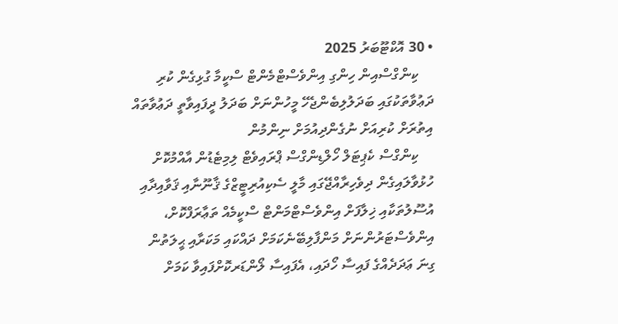• 30 އޮކްޓޫބަރު 2025
    ކިންގްސްއިން ހިންގި އިންވެސްޓްމެންޓް ސްކީމާ ގުޅިގެން ކުރި ދަޢުވާތަކުގައި ބަދަލުލިބެންޖެހޭ މީހުންނަށް ބަދަލު ދީފައިވާތީ ދަޢުވާތައް އިތުރަށް ކުރިއަށް ނުގެންދިއުމަށް ނިންމުން
    ކިންގްސް ކެޕިޓަލް ހޯލްޑިންގްސް ޕްރައިވެޓް ލިމިޓެޑުން އާއްމުކޮށް ހުޅުވާލައިގެން ދިވެހިރާއްޖޭގައި މާލީ ސެކިއުރިޓީޒްގެ ޤާނޫނާއި ޤަވާއިދާއި އުސޫލުތަކާއި ޚިލާފަށް އިންވެސްޓްމަންޓް ސްކީމެއް ތަޢާރަފްކޮށް، އިންވެސްޓަރުންނަށް މަންފާލިބޭނެކަމަށް ދައްކައި މަކަރާއި ޙީލަތުން ގިނަ ޢަދަދެއްގެ ފައިސާ ހޯދައި، އެފައިސާ ލޯންޑަރކޮށްފައިވާ ކަމަށް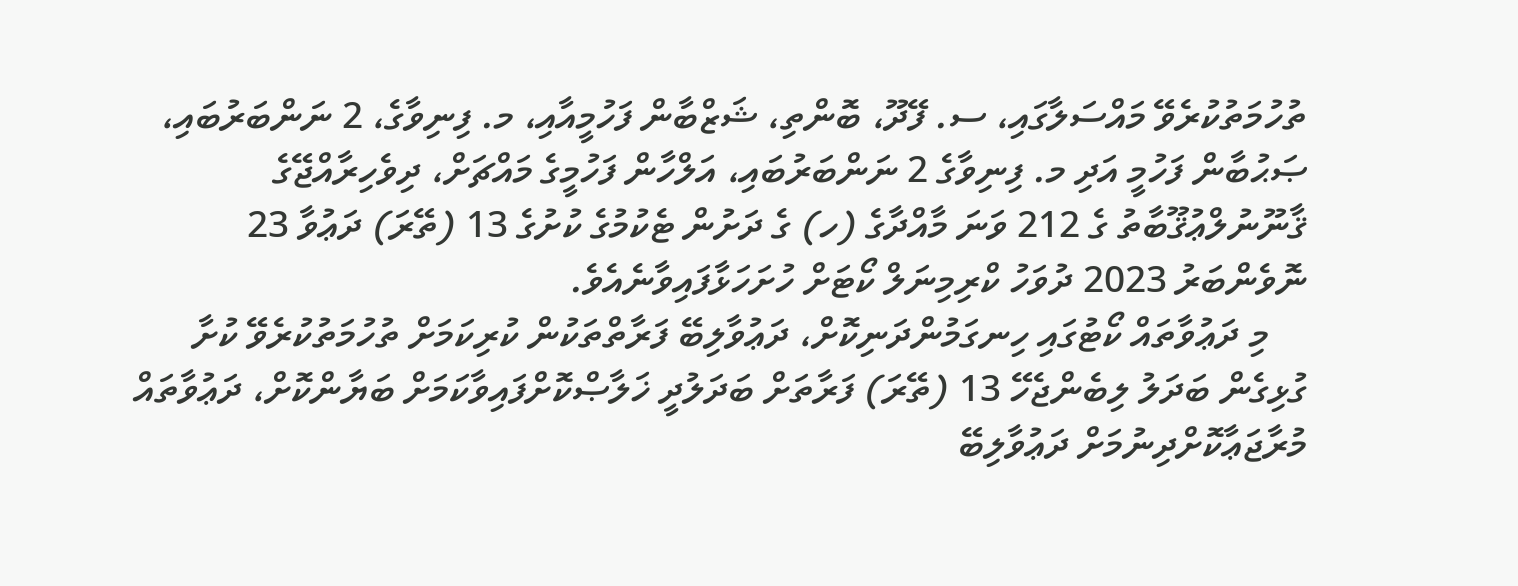ތުހުމަތުކުރެވޭ މައްސަލާގައި، ސ. ފޭދޫ، ބޮންތި، ޝަޒްބާން ފަހުމީއާއި، މ. ފިނިވާގެ، 2 ނަންބަރުބައި، ޞަޙުބާން ފަހުމީ އަދި މ. ފިނިވާގެ 2 ނަންބަރުބައި، އަލްހާން ފަހުމީގެ މައްޗަށް، ދިވެހިރާއްޖޭގެ ޤާނޫނުލްޢުޤޫބާތު ގެ 212 ވަނަ މާއްދާގެ (ހ) ގެ ދަށުން ޓެކުމުގެ ކުށުގެ 13 (ތޭރަ) ދަޢުވާ 23 ނޮވެންބަރު 2023 ދުވަހު ކްރިމިނަލް ކޯޓަށް ހުށަހަޅާފައިވާނެއެވެ.
    މި ދަޢުވާތައް ކޯޓުގައި ހިނގަމުންދަނިކޮށް، ދަޢުވާލިބޭ ފަރާތްތަކުން ކުރިކަމަށް ތުހުމަތުކުރެވޭ ކުށާ ގުޅިގެން ބަދަލު ލިބެންޖެހޭ 13 (ތޭރަ) ފަރާތަށް ބަދަލުދީ ޚަލާޞްކޮށްފައިވާކަމަށް ބަޔާންކޮށް، ދަޢުވާތައް މުރާޖަޢާކޮށްދިނުމަށް ދަޢުވާލިބޭ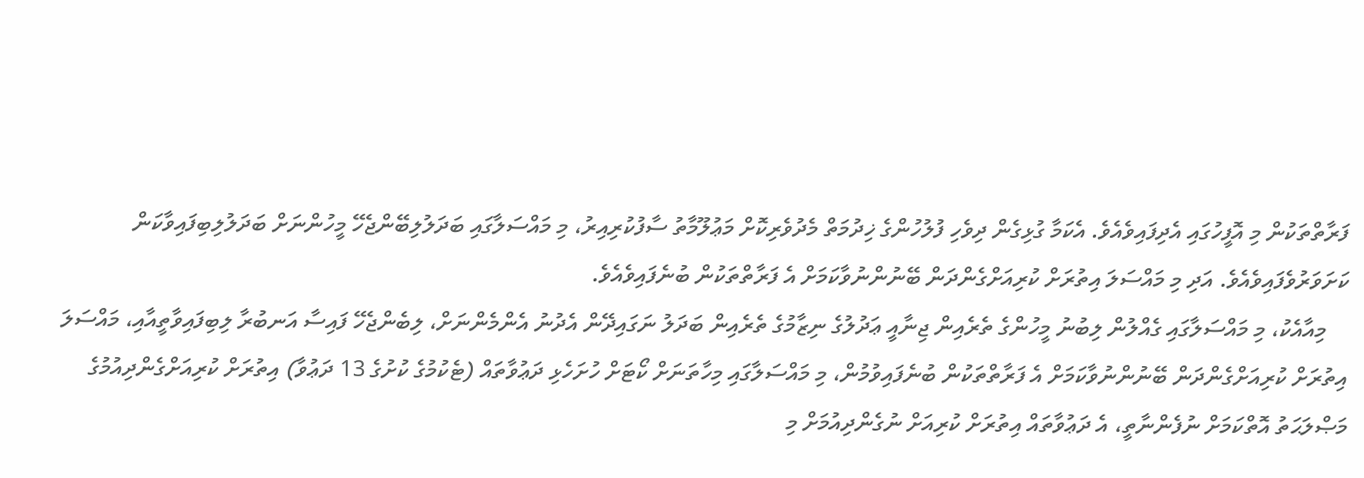ފަރާތްތަކުން މި އޮފީހުގައި އެދިފައިވެއެވެ. އެކަމާ ގުޅިގެން ދިވެހި ފުލުހުންގެ ޚިދުމަތް މެދުވެރިކޮށް މަޢުލޫމާތު ސާފުކުރިއިރު، މި މައްސަލާގައި ބަދަލުލިބޭންޖެހޭ މީހުންނަށް ބަދަލުލިބިފައިވާކަން ކަށަވަރުވެފައިވެއެވެ. އަދި މި މައްސަލަ އިތުރަށް ކުރިއަށްގެންދަން ބޭނުންނުވާކަމަށް އެ ފަރާތްތަކުން ބުނެފައިވެއެވެ.
    މިއާއެކު، މި މައްސަލާގައި ގެއްލުން ލިބުނު މީހުންގެ ތެރެއިން ޖިނާއީ ޢަދުލުގެ ނިޒާމުގެ ތެރެއިން ބަދަލު ނަގައިދޭން އެދުނު އެންމެންނަށް، ލިބެންޖެހޭ ފައިސާ އަނބުރާ ލިބިފައިވާތީއާއި، މައްސަލަ އިތުރަށް ކުރިއަށްގެންދަން ބޭނުންނުވާކަމަށް އެ ފަރާތްތަކުން ބުނެފައިވުމުން، މި މައްސަލާގައި މިހާތަނަށް ކޯޓަށް ހުށަހެޅި ދަޢުވާތައް (ޓެކުމުގެ ކުށުގެ 13 ދަޢުވާ) އިތުރަށް ކުރިއަށްގެންދިއުމުގެ މަޞްލަޙަތު އޮތްކަމަށް ނުފެންނާތީ، އެ ދަޢުވާތައް އިތުރަށް ކުރިއަށް ނުގެންދިއުމަށް މި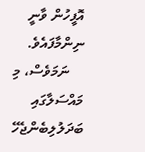އޮފީހުން ވާނީ ނިންމާފައެވެ.
    ނަމަވެސް، މި މައްސަލާގައި  ބަދަލުލިބެންޖެހޭ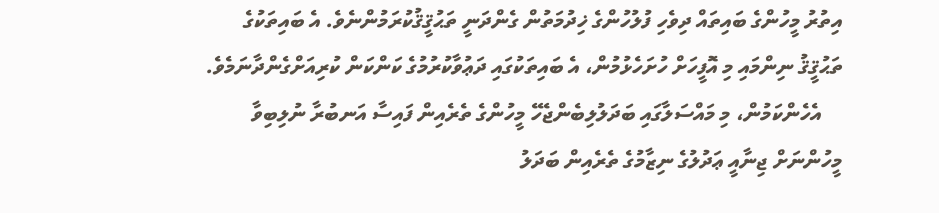އިތުރު މީހުންގެ ބައިތައް ދިވެހި ފުލުހުންގެ ޚިދުމަތުން ގެންދަނީ ތަޙުޤީޤުކުރަމުންނެވެ. އެ ބައިތަކުގެ ތަޙުޤީޤު ނިންމައި މި އޮފީހަށް ހުށަހެޅުމުން، އެ ބައިތަކުގައި ދަޢުވާކުރުމުގެ ކަންކަން ކުރިއަށްގެންދާނަމެވެ.
    އެހެންކަމުން، މި މައްސަލާގައި ބަދަލުލިބެންޖެހޭ މީހުންގެ ތެރެއިން ފައިސާ އަނބުރާ ނުލިބިވާ މީހުންނަށް ޖިނާއީ ޢަދުލުގެ ނިޒާމުގެ ތެރެއިން ބަދަލު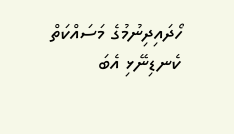ހޯދައިދިނުމުގެ މަސައްކަތް ކެނޑިނޭޅި އެބަ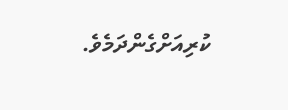ކުރިއަށްގެންދަމެވެ.